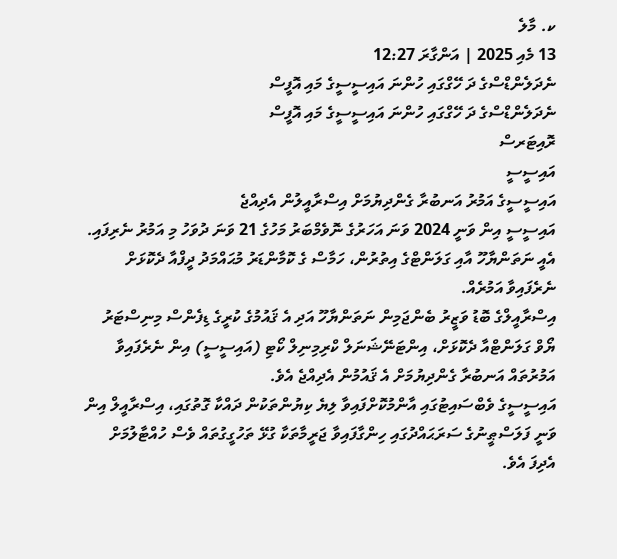ކ. މާލެ
13 މެއި 2025 | އަންގާރަ 12:27
ނެދަލެންޑްސްގެ ދަ ހޭގްގައި ހުންނަ އައިސީސީގެ މައި އޮފީސް
ނެދަލެންޑްސްގެ ދަ ހޭގްގައި ހުންނަ އައިސީސީގެ މައި އޮފީސް
ރޮއިޓަރސް
އައިސީސީ
އައިސީސީގެ އަމުރު އަނބުރާ ގެންދިޔުމަށް އިސްރާއީލުން އެދިއްޖެ
އައިސީސީ އިން ވަނީ 2024 ވަނަ އަހަރުގެ ނޮވެމްބަރު މަހުގެ 21 ވަނަ ދުވަހު މި އަމުރު ނެރިފައި. އެއީ ނަތަންޔާހޫ އާއި ގަލަންޓްގެ އިތުރުން، ހަމާސް ގެ ކޮމާންޑަރު މުޙައްމަދު ދީފްއާ ދެކޮޅަށް ނެރެފައިވާ އަމުރެއް.
އިސްރާއީލްގެ ބޮޑު ވަޒީރު ބެންޖަމިން ނަތަންޔާހޫ އަދި އެ ޤައުމުގެ ކުރީގެ ޑިފެންސް މިނިސްޓަރު ޔޯވް ގަލަންޓްއާ ދެކޮޅަށް، އިންޓަނޭޝަނަލް ކްރިމިނިލް ކޯޓި (އައިސީސީ) އިން ނެރެފައިވާ އަމުރުތައް އަނބުރާ ގެންދިޔުމަށް އެ ޤައުމުން އެދިއްޖެ އެވެ.
އައިސީސީގެ ވެބްސައިޓުގައި އާންމުކޮށްފައިވާ ލިޔެ ކިޔުންތަކުން ދައްކާ ގޮތުގައި، އިސްރާއީލް އިން ވަނީ ފަލަސްޠީނުގެ ސަރަޙައްދުގައި ހިންގާފައިވާ ޖަރީމާތަކާ ގުޅޭ ތަހުގީގުތައް ވެސް ހުއްޓާލުމަށް އެދިފަ އެވެ.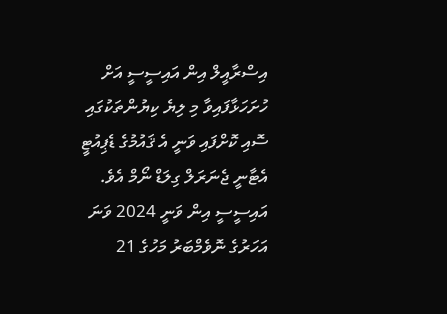އިސްރާއީލް އިން އައިސީސީ އަށް ހުށަހަޅާފައިވާ މި ލިޔެ ކިޔުންތަކުގައި ސޮއި ކޮށްފައި ވަނީ އެ ޤައުމުގެ ޑެޕިއުޓީ އެޓާނީ ޖެނަރަލް ގިލަޑް ނޯމް އެވެ.
އައިސީސީ އިން ވަނީ 2024 ވަނަ އަހަރުގެ ނޮވެމްބަރު މަހުގެ 21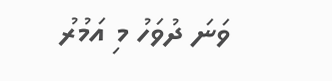ވަނަ ދުވަހު މި އަމުރު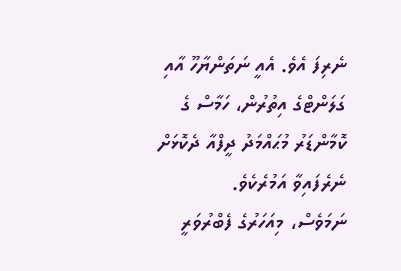ނެރިފަ އެވެ. އެއީ ނަތަންޔާހޫ އާއި ގަލަންޓްގެ އިތުރުން، ހަމާސް ގެ ކޮމާންޑަރު މުޙައްމަދު ދީފްއާ ދެކޮޅަށް ނެރެފައިވާ އަމުރެކެވެ.
ނަމަވެސް، މިއަހަރުގެ ފެބްރުވަރީ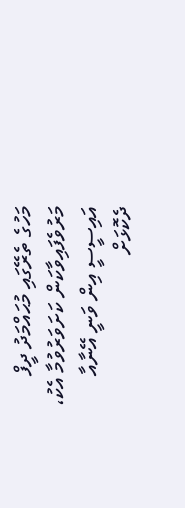މަހުގެ ތެރޭގައި މުޙައްމަދު ދީފް މަރުވެފައިވާކަން ކަށަވަރުވުމާ އެކު، އައިސީސީ އިން ވަނީ އޭނާއާ ދެކޮޅަށް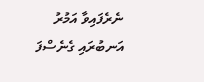ނެރެފައިވާ އަމުރު އަނބުރައި ގެނެސްފަ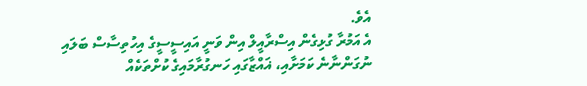އެވެ.
އެ އަމުރާ ގުޅިގެން އިސްރާއީލް އިން ވަނީ އައިސީސީގެ އިހުތިސާސް ބަލައި ނުގަންނާނެ ކަމަށާއި، ޣައްޒާގައި ހަނގުރާމައިގެ ކުށްތަކެއް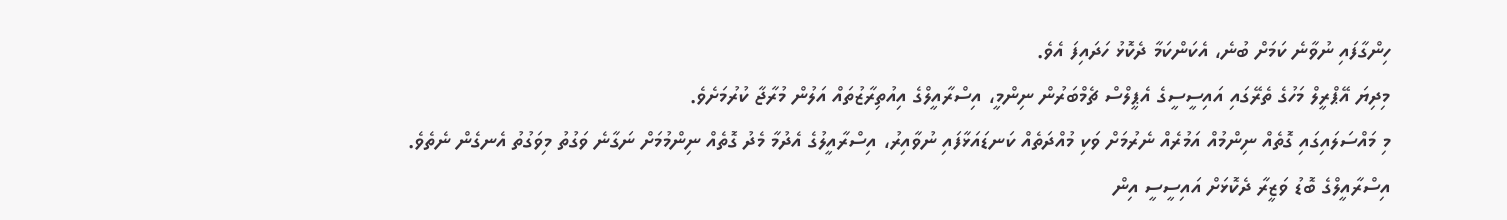ހިންގާފައި ނުވާނެ ކަމަށް ބުނެ، އެކަންކަމާ ދެކޮޅު ހަދައިފަ އެވެ.
މިދިޔަ އޭޕްރީލް މަހުގެ ތެރޭގައި އައިސީސީގެ އެޕީލްސް ޗެމްބަރުން ނިންމީ، އިސްރާއީލްގެ އިއުތިރާޒުތައް އަލުން މުރާޖާ ކުރުމަށެވެ.
މި މައްސަލައިގައި ގޮތެއް ނިންމުއް އަމުރެއް ނެރުމަށް ވަކި މުއްދަތެއް ކަނޑައަޅާފައި ނުވާއިރު، އިސްރާއީލުގެ އެދުމާ މެދު ގޮތެއް ނިންމުމަށް ނަގާނެ ވަގުތު މިވަގުތު އެނގެން ނެތެވެ.
އިސްރާއީލްގެ ބޮޑު ވަޒީރާ ދެކޮޅަށް އައިސީސީ އިން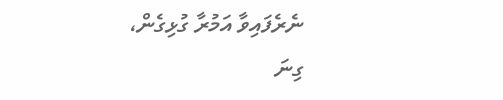ނެރެފައިވާ އަމުރާ ގުޅިގެން، ގިނަ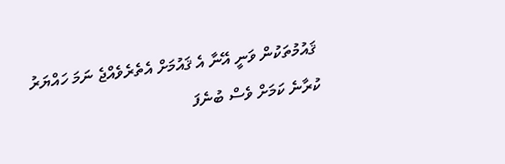ޤައުމުތަކުން ވަނީ އޭނާ އެ ޤައުމަށް އެތެރެވެއްޖެ ނަމަ ހައްޔަރު ކުރާނެ ކަމަށް ވެސް ބުނެފަ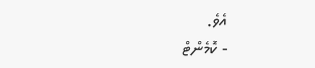އެވެ.
- ކޮމެންޓް